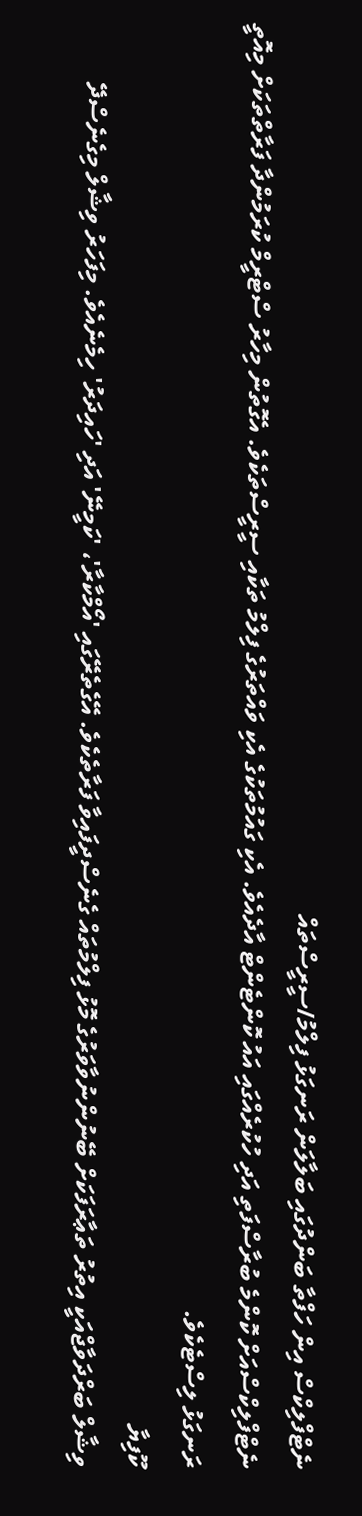ނެޓްފްލިކްސް އިން ހަފްތާ ބަންދުގައި ބަލާލަން ރަނގަޅު ފިލްމު/ސީރީސްތައް
ނެޓްފްލިކްސްއަށް ކޮންމެ ބުރާސްފަތި އަދި ހުކުރެއްގައި އައު ކޮންޓެންޓް އާދެއެވެ. އެކި ގައުމުތަކުގެ އެކި ވައްތަރުގެ ފިލްމު ތަކާއި ސީރީސްތަކެވެ. އެގޮތުން މިހާރު ސްޓްރީމް ކުރަމުންދާ ފަރާތްތަކަށް މިއޮތީ ރަނގަޅު ލިސްޓެކެވެ.
ކޫފިޔާ
ވިޝާލް ބަރްދަވާޖްއަކީ އިތުރު ތަޢާރަފަކަށް ބޭނުންނުވާވަރުގެ މޮޅު ފިލްމުތައް ގެނެސްދީފައިވާ ފަރާތެކެވެ. އޭގެތެރޭގައި 'އޯމްކާރާ'، 'ކަމީނޭ' އަދި 'ހައިދަރު' ހިމެނެއެވެ. މިފަހަރު ވިޝާލް މިގެނެސްދޭ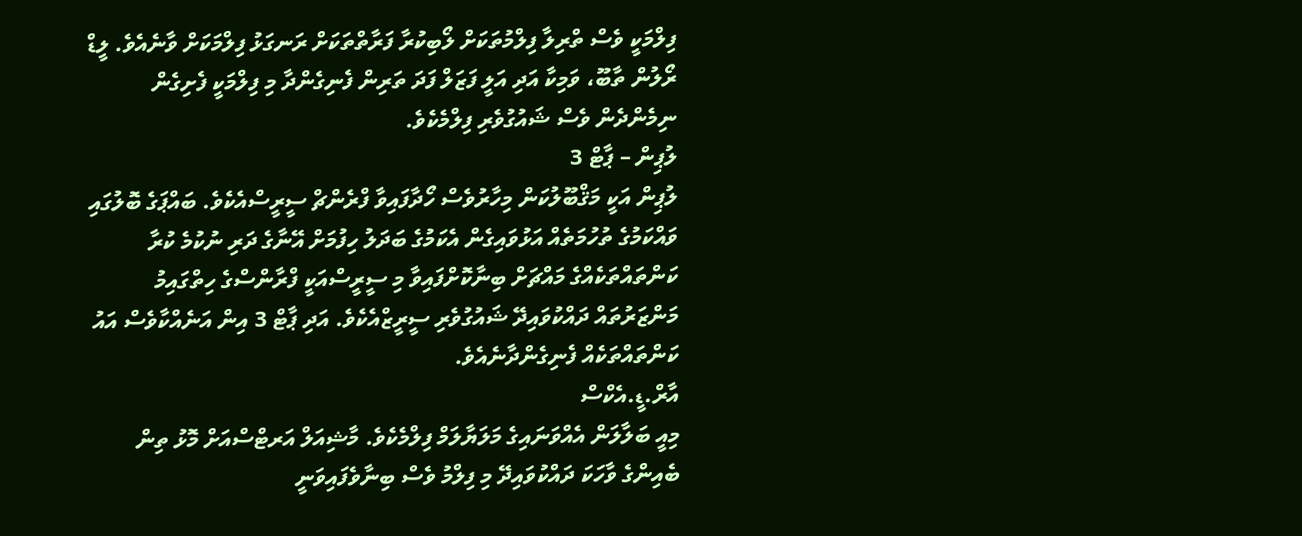ފިލްމަކީ ވެސް ތްރިލާ ފިލްމުތަކަށް ލޯބިކުރާ ފަރާތްތަކަށް ރަނގަޅު ފިލްމަކަށް ވާނެއެވެ. ލީޑް ރޯލުން ތާބޫ، ވަމިކާ އަދި އަލީ ފަޒަލް ފަދަ ތަރިން ފެނިގެންދާ މި ފިލްމަކީ ފެށިގެން ނިމެންދެން ވެސް ޝައުގުވެރި ފިލްމެކެވެ.
ލުޕިން – ޕާޓް 3
ލުޕިން އަކީ މަޤްބޫލުކަން މިހާރުވެސް ހޯދާފައިވާ ފްރެންޗް ސީރީސްއެކެވެ. ބައްޕަގެ ބޮލުގައި ވައްކަމުގެ ތުހުމަތެއް އަޅުވައިގެން އެކަމުގެ ބަދަލު ހިފުމަށް އޭނާގެ ދަރި ނުކުމެ ކުރާ ކަންތައްތަކެއްގެ މައްޗަށް ބިނާކޮށްފައިވާ މި ސީރީސްއަކީ ފްރާންސްގެ ހިތްގައިމު މަންޒަރުތައް ދައްކުވައިދޭ ޝައުގުވެރި ސީރީޒްއެކެވެ. އަދި ޕާޓް 3 އިން އަނެއްކާވެސް އައު ކަންތައްތަކެއް ފެނިގެންދާނެއެވެ.
އާރް.ޑީ.އެކްސް
މިއީ ބަލާލަން އެއްވަނައިގެ މަލަޔާލަމް ފިލްމެކެވެ. މާޝިއަލް އަރޓްސްއަށް މޮޅު ތިން ބެއިންގެ ވާހަކަ ދައްކުވައިދޭ މި ފިލްމު ވެސް ބިނާވެފައިވަނީ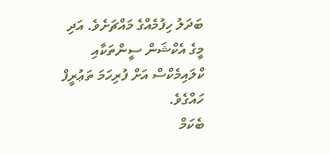ބަދަލު ހިފުމެއްގެ މައްޗަށެވެ. އަދި މީގެ އެކްޝަން ސީންތަކާއި ކްލައިމެކްސް އަށް ފުރިހަމަ ތަޢުރީފް ހައްގެވެ.
ބެކަމް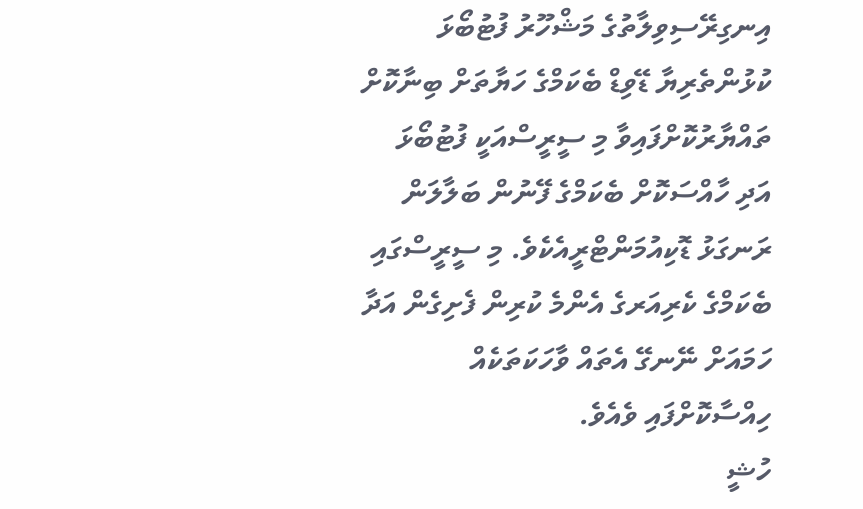އިނގިރޭސިވިލާތުގެ މަޝްހޫރު ފުޓުބޯޅަ ކުޅުންތެރިޔާ ޑޭވިޑް ބެކަމްގެ ހަޔާތަށް ބިނާކޮށް ތައްޔާރުކޮށްފައިވާ މި ސީރީސްއަކީ ފުޓުބޯޅަ އަދި ހާއްސަކޮށް ބެކަމްގެ ފޭނުން ބަލާލަން ރަނގަޅު ޑޮކިއުމަންޓްރީއެކެވެ. މި ސީރީސްގައި ބެކަމްގެ ކެރިއަރގެ އެންމެ ކުރިން ފެށިގެން އަދާ ހަމައަށް ނޭނގޭ އެތައް ވާހަކަތަކެއް ހިއްސާކޮށްފައި ވެއެވެ.
ހުޝީ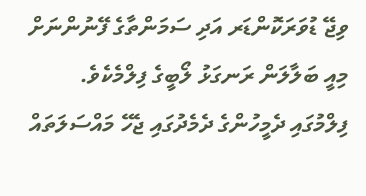ވިޖޭ ޑުވަރަކޮންޑަރ އަދި ސަމަންތާގެ ފޭނުންނަށް މިއީ ބަލާލަން ރަނގަޅު ލޯބީގެ ފިލްމެކެވެ. ފިލްމުގައި ދެމީހުންގެ ދެމެދުގައި ޖެހޭ މައްސަލަތައް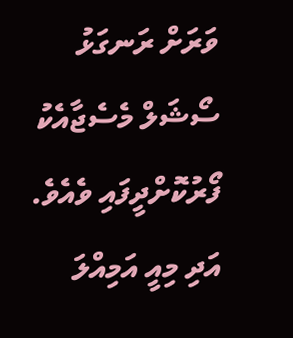ވަރަށް ރަނގަޅު ސޯޝަލް މެސެޖާއެކު ފޯރުކޮށްދީފައި ވެއެވެ. އަދި މިއީ އަމިއްލަ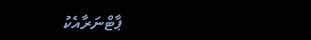ޕާޓްނަރާއެކު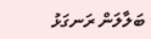ބަލާލަން ރަނގަޅު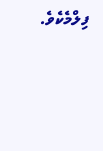ފިލްމެކެވެ.